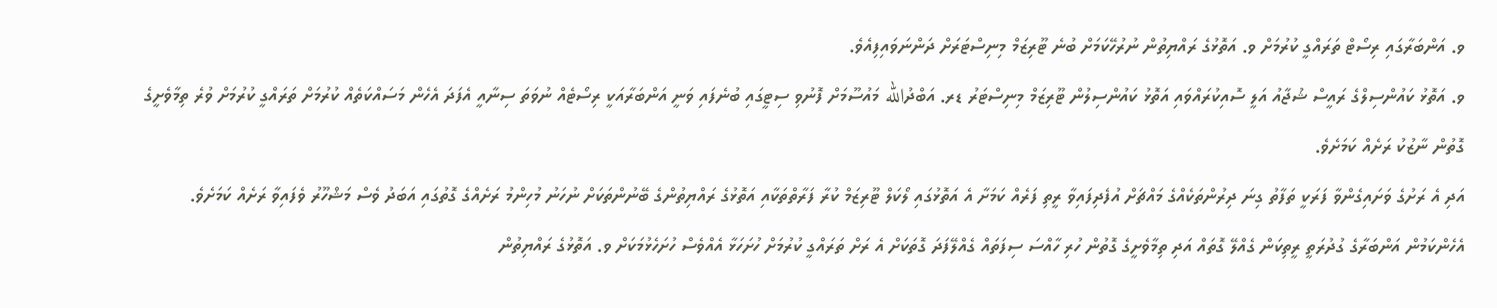ވ. އަންބަރާގައި ރިސޯޓް ތަރައްގީ ކުރުމަށް ވ. އަތޮޅުގެ ރައްޔިތުން ނުރުހޭކަމަށް ބުނެ ޓޫރިޒަމް މިނިސްޓަރަށް ދަންނަވައިފިއެވެ.
ވ. އަތޮޅު ކައުންސިލްގެ ރައީސް ޝުޖާއު އަލީ ސޮއިކުރައްވައި އަތޮޅު ކައުންސިލުން ޓޫރިޒަމް މިނިސްޓަރު ޑރ. އަބްދުالله މައުސޫމަށް ފޮނުވި ސިޓީގައި ބުނެފައި ވަނީ އަންބަރާއަކީ ރިސޯޓެއް ނުވަތަ ސިނާއީ އެފަދަ އެހެން މަސައްކަތެއް ކުރުމަށް ތަރައްގީ ކުރުމަށް ވުރެ ތިމާވެށީގެ ގޮތުން ނާޒުކު ރަށެއް ކަމަށެވެ.
އަދި އެ ރަށުގެ ވަށައިގެންވާ ފަރަކީ ތަފާތު ގިނަ ދިރުންތަކެއްގެ މައްޗަށް އުފެދިފައިވާ ރީތި ފަރެއް ކަމަށާ އެ އަތޮޅުގައި ލޯކަލް ޓޫރިޒަމް ކުރާ ފަރާތްތަކާއި އަތޮޅުގެ ރައްޔިތުންގެ ބޭނުންތަކަށް ނުހަނު މުހިންމު ރަށެއްގެ ގޮތުގައި އަބަދު ވެސް މަޝްހޫރު ވެފައިވާ ރަށެއް ކަމަށެވެ.
އެހެންކަމުން އަންބަރާގެ ގުދުރަތީ ރީތިކަން ގެއްލޭ ގޮތައް އަދި ތިމާވެށީގެ ގޮތުން ހުރި ހާއްސަ ސިފަތައް ގެއްލޭފަދަ ގޮތަކަށް އެ ރަށް ތަރައްގީ ކުރުމަށް ހުށަހަޅާ އެއްވެސް ހުށަހެޅުމަކަށް ވ. އަތޮޅުގެ ރައްޔިތުން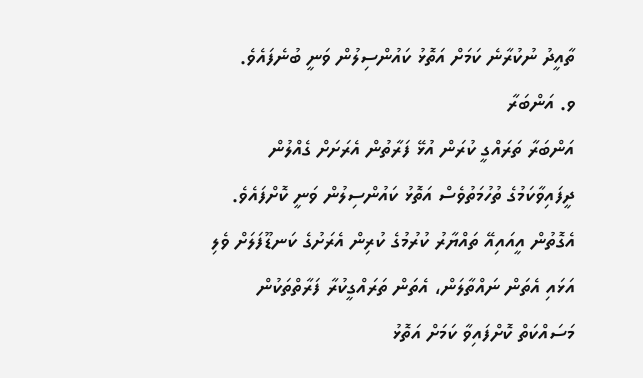ތާއީދު ނުކުރާނެ ކަމަށް އަތޮޅު ކައުންސިލުން ވަނީ ބުނެފައެވެ.
ވ. އަންބަރާ
އަންބަރާ ތަރައްގީ ކުރަން އުޅޭ ފަރާތުން އެރަށަށް ގެއްލުން ދީފައިވާކަމުގެ ތުހުމަތުވެސް އަތޮޅު ކައުންސިލުން ވަނީ ކޮށްފައެވެ. އެގޮތުން އީއައިއޭ ތައްޔާރު ކުރުމުގެ ކުރިން އެރަށުގެ ކަނޑޫފަލަށް ވެލި އަޅައި އެތަން ނައްތާލަން، އެތަން ތަރައްގީކުރާ ފަރާތްތަކުން މަސައްކަތް ކޮށްފައިވާ ކަމަށް އަތޮޅު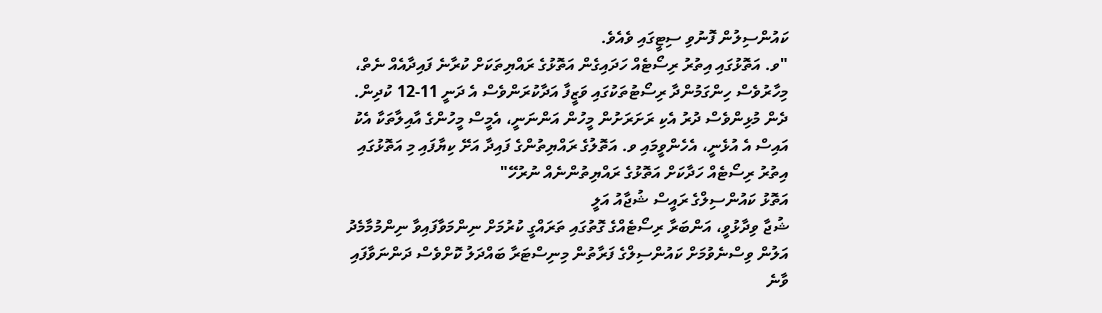ކައުންސިލުން ފޮނުވި ސިޓީގައި ވެއެވެ.
"ވ. އަތޮޅުގައި އިތުރު ރިސޯޓެއް ހަދައިގެން އަތޮޅުގެ ރައްޔިތަކަށް ކުރާނެ ފައިދާއެއް ނެތް، މިހާރުވެސް ހިންގަމުންދާ ރިސޯޓުތަކުގައި ވަޒީފާ އަދާކުރަންވެސް އެ ދަނީ 11-12 ކުދިން. ދެން މުޅިންވެސް ދުރު އެކި ރަށަރަށުން މީހުން އަންނަނީ، އެމީސް މީހުންގެ އާއިލާތަކާ އެކު އައިސް އެ އުޅެނީ، އެހެންވީމައި ވ. އަތޮލުގެ ރައްޔިތުންގެ ފައިދާ އަށޭ ކިޔާފައި މި އަތޮޅުގައި އިތުރު ރިސޯޓެއް ހަދާކަށް އަތޮޅުގެ ރައްޔިތުންނެއް ނުރުހޭ"
އަތޮޅު ކައުންސިލްގެ ރައީސް ޝުޖާއު އަލީ
ޝުޖާ ވިދާޅުވީ، އަންބަރާ ރިސޯޓެއްގެ ގޮތުގައި ތަރައްގީ ކުރުމަށް ނިންމަވާފައިވާ ނިންމުމާމެދު އަލުން ވިސްނެވުމަށް ކައުންސިލްގެ ފަރާތުން މިނިސްޓަރާ ބައްދަލު ކޮށްވެސް ދަންނަވާފައި ވާނެ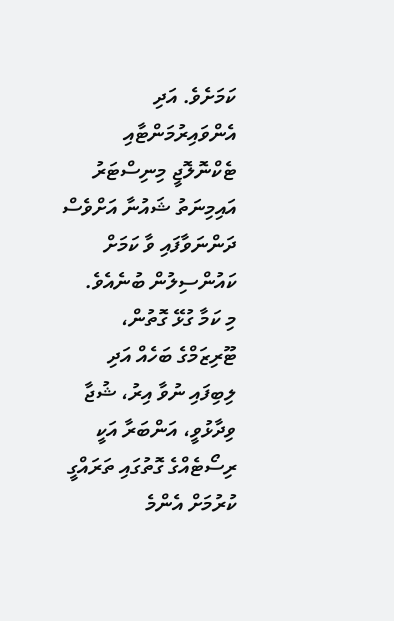ކަމަށެވެ. އަދި އެންވައިރުމަންޓާއި ޓެކްނޮލޮޖީ މިނިސްޓަރު އައިމިނަތު ޝައުނާ އަށްވެސް ދަންނަވާފައި ވާ ކަމަށް ކައުންސިލުން ބުނެއެވެ.
މި ކަމާ ގުޅޭ ގޮތުން، ޓޫރިޒަމްގެ ބަހެއް އަދި ލިބިފައި ނުވާ އިރު، ޝުޖާ ވިދާޅުވީ، އަންބަރާ އަކީ ރިސޯޓެއްގެ ގޮތުގައި ތަރައްގީ ކުރުމަށް އެންމެ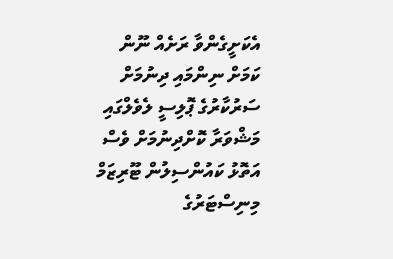އެކަށީގެންވާ ރަށެއް ނޫން ކަމަށް ނިންމައި ދިނުމަށް ސަރުކާރުގެ ޕޮލިސީ ލެވެލްގައި މަޝްވަރާ ކޮށްދިނުމަށް ވެސް އަތޮޅު ކައުންސިލުން ޓޫރިޒަމް މިނިސްޓަރުގެ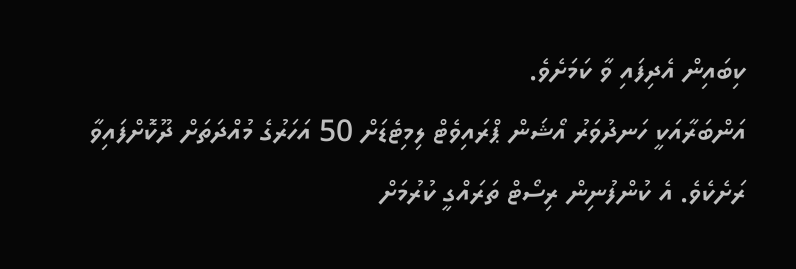ކިބައިން އެދިފައި ވާ ކަމަށެވެ.
އަންބަރާއަކީ ހަނދުވަރު އޯޝަން ޕްރައިވެޓް ލިމިޓެޑަށް 50 އަހަރުގެ މުއްދަތަށް ދޫކޮށްފައިވާ ރަށެކެވެ. އެ ކުންފުނިން ރިސޯޓް ތަރައްގީ ކުރުމަށް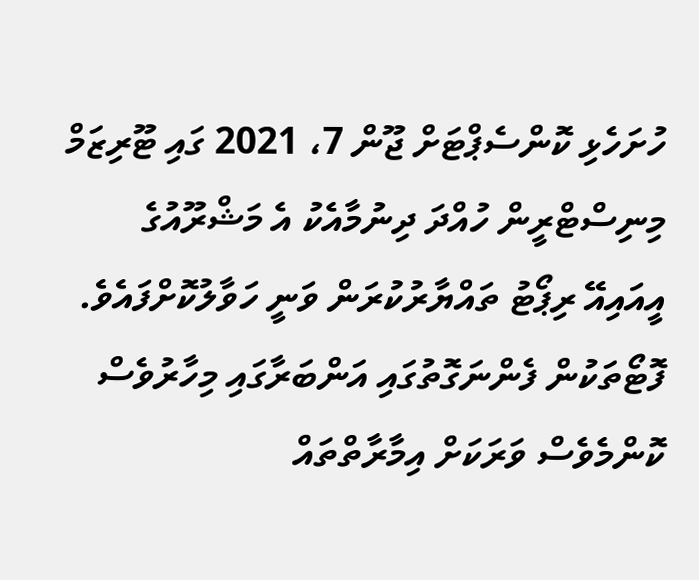ހުށަހެޅި ކޮންސެޕްޓަށް ޖޫން 7، 2021 ގައި ޓޫރިޒަމް މިނިސްޓްރީން ހުއްދަ ދިނުމާއެކު އެ މަޝްރޫއުގެ އީއައިއޭ ރިޕޯޓު ތައްޔާރުކުރަން ވަނީ ހަވާލުކޮށްފައެވެ.
ފޮޓޯތަކުން ފެންނަގޮތުގައި އަންބަރާގައި މިހާރުވެސް ކޮންމެވެސް ވަރަކަށް އިމާރާތްތައް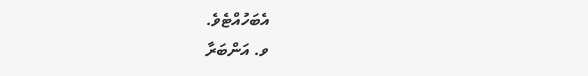އެބަހުއްޓެވެ.
ވ. އަންބަރާ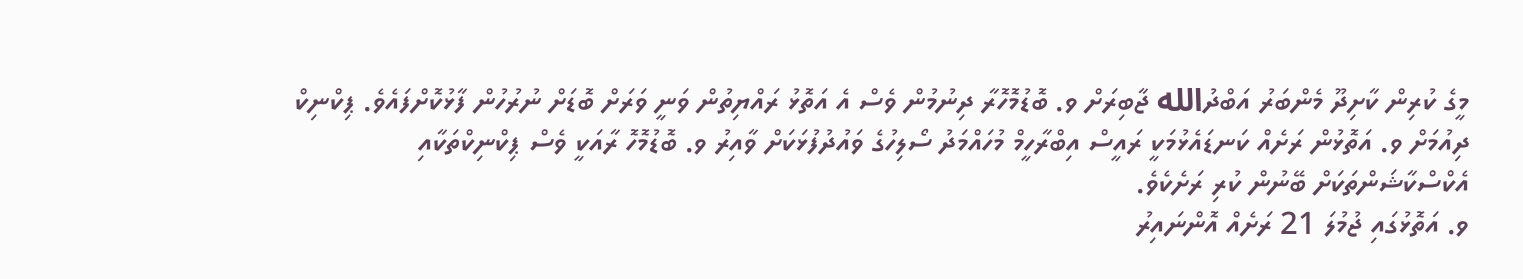މީގެ ކުރިން ކާށިދޫ މެންބަރު އަބްދުالله ޖާބިރަށް ވ. ބޮޑުމޮހޮރާ ދިނުމުން ވެސް އެ އަތޮޅު ރައްޔިތުން ވަނީ ވަރަށް ބޮޑަށް ނުރުހުން ފާޅުކޮށްފައެވެ. ޕިކްނިކް ދިއުމަށް ވ. އަތޮޅުން ރަށެއް ކަނޑައެޅުމަކީ ރައީސް އިބްރާހީމް މުހައްމަދު ސޯލިހުގެ ވައުދުފުޅަކަށް ވާއިރު ވ. ބޮޑުމޮހޮ ރާއަކީ ވެސް ޕިކްނިކްތަކާއި އެކްސްކާޝަންތަކަށް ބޭނުން ކުރި ރަށެކެވެ.
ވ. އަތޮޅުގައި ޖުމުލަ 21 ރަށެއް އޮންނައިރު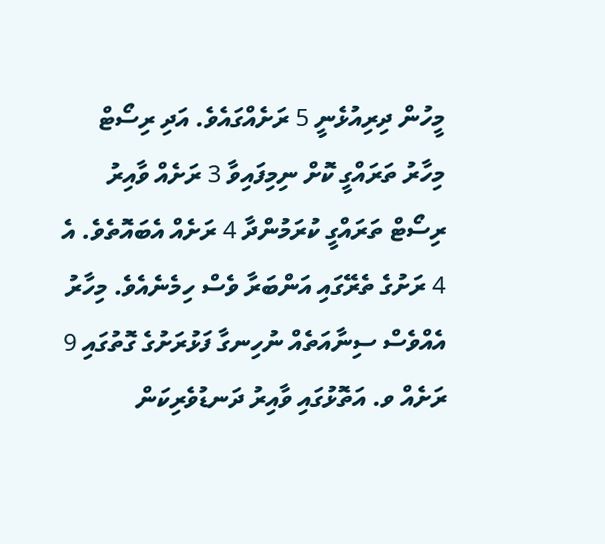މީހުން ދިރިއުޅެނީ 5 ރަށެއްގައެވެ. އަދި ރިސޯޓް މިހާރު ތަރައްގީ ކޮށް ނިމިފައިވާ 3 ރަށެއް ވާއިރު ރިސޯޓް ތަރައްގީ ކުރަމުންދާ 4 ރަށެއް އެބައޮތެވެ. އެ 4 ރަށުގެ ތެރޭގައި އަންބަރާ ވެސް ހިމެނެއެވެ. މިހާރު އެއްވެސް ސިނާއަތެއް ނުހިނގާ ފަޅުރަށުގެ ގޮތުގައި 9 ރަށެއް ވ. އަތޮޅުގައި ވާއިރު ދަނޑުވެރިކަން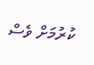ކުރުމަށް ވެސް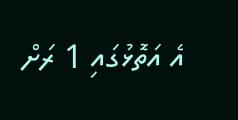އެ އަތޮޅުގައި 1 ރަށް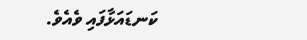ކަނޑައަޅާފައި ވެއެވެ.